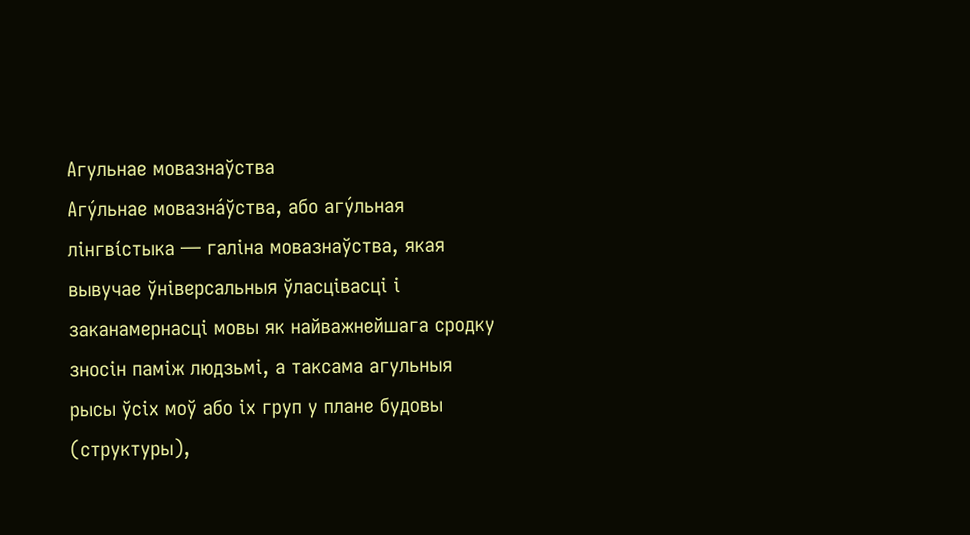Агульнае мовазнаўства
Агу́льнае мовазна́ўства, або агу́льная лінгві́стыка — галіна мовазнаўства, якая вывучае ўніверсальныя ўласцівасці і заканамернасці мовы як найважнейшага сродку зносін паміж людзьмі, а таксама агульныя рысы ўсіх моў або іх груп у плане будовы (структуры),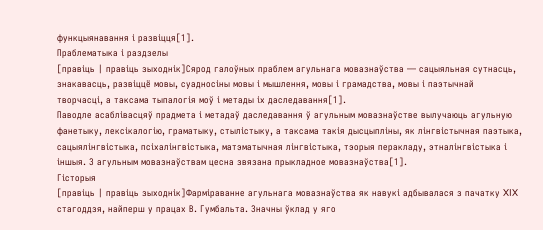функцыянавання і развіцця[1].
Праблематыка і раздзелы
[правіць | правіць зыходнік]Сярод галоўных праблем агульнага мовазнаўства — сацыяльная сутнасць, знакавасць, развіццё мовы, суадносіны мовы і мышлення, мовы і грамадства, мовы і паэтычнай творчасці, а таксама тыпалогія моў і метады іх даследавання[1].
Паводле асаблівасцяў прадмета і метадаў даследавання ў агульным мовазнаўстве вылучаюць агульную фанетыку, лексікалогію, граматыку, стылістыку, а таксама такія дысцыпліны, як лінгвістычная паэтыка, сацыялінгвістыка, псіхалінгвістыка, матэматычная лінгвістыка, тэорыя перакладу, этналінгвістыка і іншыя. З агульным мовазнаўствам цесна звязана прыкладное мовазнаўства[1].
Гісторыя
[правіць | правіць зыходнік]Фарміраванне агульнага мовазнаўства як навукі адбывалася з пачатку XIX стагоддзя, найперш у працах В. Гумбальта. Значны ўклад у яго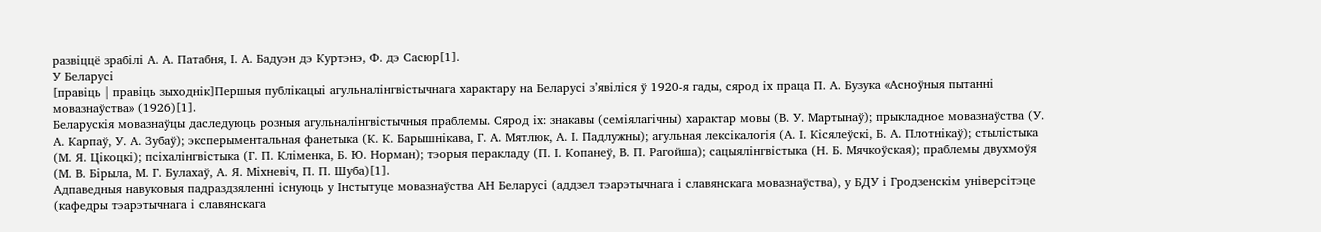развіццё зрабілі А. А. Патабня, І. А. Бадуэн дэ Куртэнэ, Ф. дэ Сасюр[1].
У Беларусі
[правіць | правіць зыходнік]Першыя публікацыі агульналінгвістычнага характару на Беларусі з’явіліся ў 1920-я гады, сярод іх праца П. А. Бузука «Асноўныя пытанні мовазнаўства» (1926)[1].
Беларускія мовазнаўцы даследуюць розныя агульналінгвістычныя праблемы. Сярод іх: знакавы (семіялагічны) характар мовы (В. У. Мартынаў); прыкладное мовазнаўства (У. А. Карпаў, У. А. Зубаў); эксперыментальная фанетыка (К. К. Барышнікава, Г. А. Мятлюк, А. І. Падлужны); агульная лексікалогія (А. І. Кісялеўскі, Б. А. Плотнікаў); стылістыка (М. Я. Цікоцкі); псіхалінгвістыка (Г. П. Кліменка, Б. Ю. Норман); тэорыя перакладу (П. І. Копанеў, В. П. Рагойша); сацыялінгвістыка (Н. Б. Мячкоўская); праблемы двухмоўя (М. В. Бірыла, М. Г. Булахаў, А. Я. Міхневіч, П. П. Шуба)[1].
Адпаведныя навуковыя падраздзяленні існуюць у Інстытуце мовазнаўства АН Беларусі (аддзел тэарэтычнага і славянскага мовазнаўства), у БДУ і Гродзенскім універсітэце (кафедры тэарэтычнага і славянскага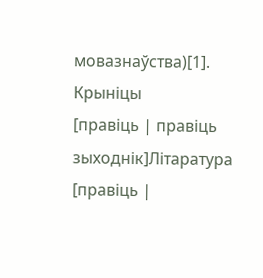мовазнаўства)[1].
Крыніцы
[правіць | правіць зыходнік]Літаратура
[правіць |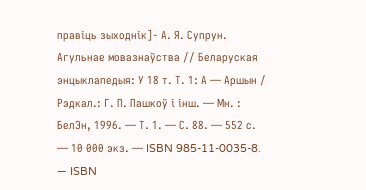правіць зыходнік]- А. Я. Супрун. Агульнае мовазнаўства // Беларуская энцыклапедыя: У 18 т. Т. 1: А — Аршын / Рэдкал.: Г. П. Пашкоў і інш. — Мн. : БелЭн, 1996. — Т. 1. — С. 88. — 552 с. — 10 000 экз. — ISBN 985-11-0035-8. — ISBN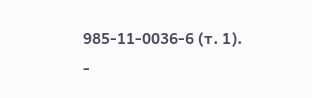985-11-0036-6 (т. 1).
-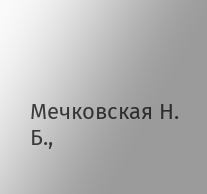Мечковская Н. Б.,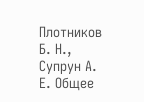Плотников Б. Н., Супрун А. Е. Общее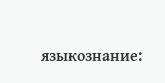языкознание: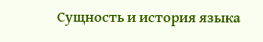Сущность и история языка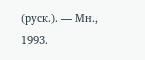(руск.). — Мн., 1993.